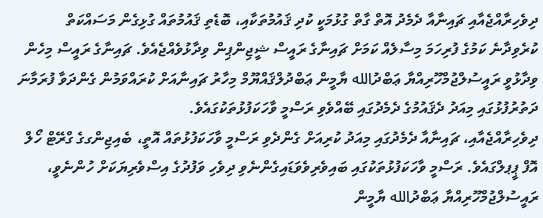ދިވެހިރާއްޖެއާއި ޗައިނާއާ ދެމެދު އޮތް ގާތް ގުޅުމަކީ ކުދި ޤައުމުތަކާއި، ބޮޑެތި ޤައުމުތައް ގުޅިގެން މަސައްކަތް ކުރެވިދާނެ ކަމުގެ ފުރިހަމަ މިސާލެއް ކަމަށް ޗައިނާގެ ރައީސް ޝީޖިންޕިން ވިދާޅުވެއްޖެއެވެ. ޗައިނާގެ ރައީސް މިހެން ވިދާޅުވީ ރައީސުލްޖުމްހޫރިއްޔާ ޢަބްދުالله ޔާމީން ޢަބްދުލްޤައްޔޫމް މިހާރު ޗައިނާއަށް ކުރައްވަމުން ގެންދަވާ ފުރަމާނަ ދަތުރުފުޅުގައި މިއަދު ދެޤައުމުގެ ދެމެދުގައި ބޭއްވެވި ރަސްމީ ވާހަކަފުޅުތަކުގައެވެ.
ދިވެހިރާއްޖެއާއި، ޗައިނާއާ ދެމެދުގައި މިއަދު ކުރިއަށް ގެންދެވި ރަސްމީ ވާހަކަފުޅުތައް އޮތީ، ބެއިޖިންގގެ ގްރޭޓް ހޯލް އޮފް ޕީޕލްގައެވެ. ރަސްމީ ވާހަކަފުޅުތަކުގައި ބައިވެރިވެވަޑައިގެންނެވި ދިވެހި ވަފުދުގެ އިސްވެރިޔަކަށް ހުންނެވީ، ރައީސުލްޖުމްހޫރިއްޔާ ޢަބްދުالله ޔާމީން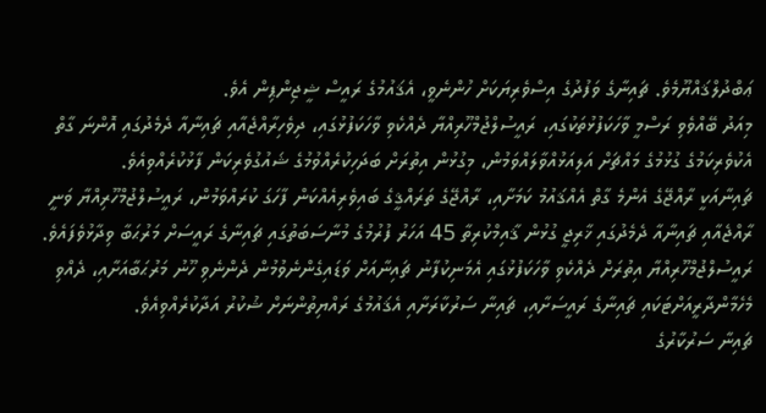ޢަބްދުލްޤައްޔޫމެވެ. ޗައިނާގެ ވަފުދުގެ އިސްވެރިޔަކަށް ހުންނެވީ، އެޤައުމުގެ ރައީސް ޝީޖިންޕިން އެވެ.
މިއަދު ބޭއްވެވި ރަސްމީ ވާހަކަފުޅުތަކުގައި، ރައީސުލްޖުމްހޫރިއްޔާ ދެއްކެވި ވާހަކަފުޅުގައި، ދިވެހިރާއްޖެއާއި ޗައިނާއާ ދެމެދުގައި އޮންނަ ގާތް އެކުވެރިކަމުގެ ގުޅުމުގެ މައްޗަށް އަލިއަޅުއްވާލައްވަމުން، މިގުޅުން އިތުރަށް ބަދަހިކުރެއްވުމުގެ ޝައުގުވެރިކަން ފާޅުކުރެއްވިއެވެ.
ޗައިނާއަކީ ރާއްޖޭގެ އެންމެ ގާތް އެއްޤައުމު ކަމަށާއި، ރާއްޖޭގެ ތަރައްޤީގެ ބައިވެރިއެއްކަން ފާހަގަ ކުރައްވަމުން، ރައީސުލްޖުމްހޫރިއްޔާ ވަނީ ރާއްޖެއާއި ޗައިނާއާ ދެމެދުގައި ޚާރިޖީ ގުޅުން ޤާއިމްކުރިތާ 45 އަހަރު ފުރުމުގެ މުނާސަބަތުގައި ޗައިނާގެ ރައީސަށް މަރުޙަބާ ވިދާޅުވެފައެވެ.
ރައީސުލްޖުމްހޫރިއްޔާ އިތުރަށް ދެއްކެވި ވާހަކަފުޅުގައި އެމަނިކުފާނު ޗައިނާއަށް ވަޑައިގެންނެވުމުން ދެންނެވި ހޫނު މަރުޙަބާއަށާއި، ދެއްވި މެހެމާންދާރީއަށްޓަކައި ޗައިނާގެ ރައީސަށާއި، ޗައިނާ ސަރުކާރަށާއި އެޤައުމުގެ ރައްޔިތުންނަށް ޝުކުރު އަދާކުރެއްވިއެވެ.
ޗައިނާ ސަރުކާރުގެ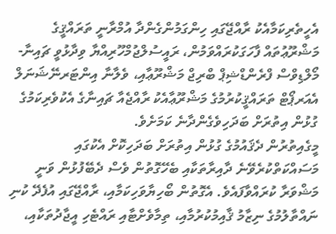އެހީތެރިކަމާއެކު ރާއްޖޭގައި ހިންގަމުންގެންދާ އުމްރާނީ ތަރައްޤީގެ މަޝްރޫޢުތައް ފާހަގަކުރައްވަމުން، ރައީސުލްޖުމްހޫރިއްޔާ ވިދާޅުވީ ޗައިނާ-މޯލްޑިވްސް ފްރެންޑްޝިޕް ބްރިޖް މަޝްރޫޢާއި، ވެލާނާ އިންޓަރނޭޝަނަލް އެއަރޕޯޓް ތަރައްޤީކުރުމުގެ މަޝްރޫޢާއެކު ރާއްޖެއާ ޗައިނާގެ އެކުވެރިކަމުގެ ގުޅުން އިތުރަށް ބަދަހިވެގެންދާނެ ކަމަށެވެ.
މީގެއިތުރުން ދެޤައުމުގެ ގުޅުން އިތުރަށް ބަދަހިކޮށް އެކުގައި މަސައްކަތްކުރެވޭނެ ދާއިރާތަކާއި ބެހޭގޮތުން ވެސް ދެބޭފުޅުން ވަނީ މަޝްވަރާ ކުރައްވާފައެވެ. އެގޮތުން ބޯހިޔާވަހިކަމާއި، ރާއްޖޭގައި އުފެދޭ ކުނި ނައްތާލުމުގެ ނިޒާމު ޤާއިމުކުރުމާއި، ތިމާވެށްޓާއި ރައްޓެހި އީޖާދުތަކާއި،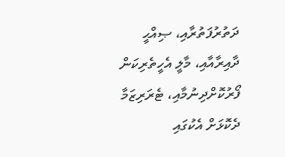ދަތުރުފަތުރާއި، ޞިއްޙީ ދާއިރާއާއި، މާލީ އެހީތެރިކަން ފޯރުކޮށްދިނުމާއި، ޓެރަރިޒަމާ ދެކޮޅަށް އެކުގައި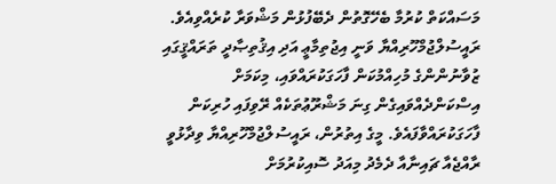މަސައްކަތް ކުރުމާ ބެހޭގޮތުން ދެބޭފުޅުން މަޝްވަރާ ކުރެއްވިއެވެ.
ރައީސުލްޖުމްހޫރިއްޔާ ވަނީ އިޖުތިމާޢީ އަދި އިޤުތިޞާދީ ތަރައްޤީގައި ޒުވާނުންންގެ މުހިއްމުކަން ފާހަގަކުރައްވައި، މިކަމަށް އިސްކަންދެއްވައިގެން ގިނަ މަޝްރޫޢުތަކެއް ރޭވިފައި ހުރިކަން ފާހަގަކުރައްވާފައެވެ. މީގެ އިތުރުން، ރައީސުލްޖުމްހޫރިއްޔާ ވިދާޅުވީ ރާއްޖެއާ ޗައިނާއާ ދެމެދު މިއަދު ސޮއިކުރުމަށް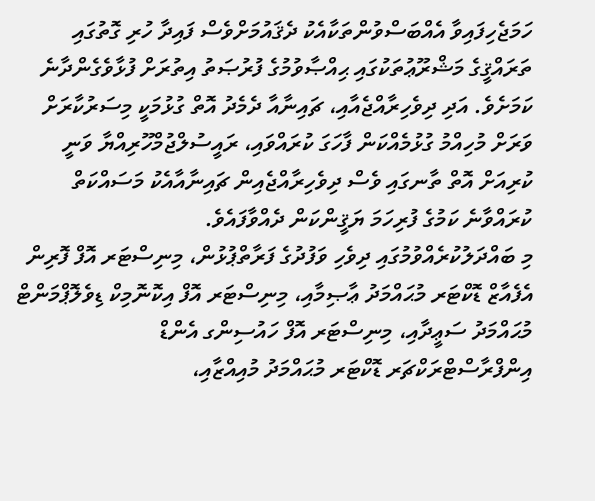ހަމަޖެހިފައިވާ އެއްބަސްވުންތަކާއެކު ދެޤައުމަށްވެސް ފައިދާ ހުރި ގޮތުގައި ތަރައްޤީގެ މަޝްރޫޢުތަކުގައި ޙިއްޞާވުމުގެ ފުރުޞަތު އިތުރަށް ފުޅާވެގެންދާނެ ކަމަށެވެ. އަދި ދިވެހިރާއްޖެއާއި، ޗައިނާއާ ދެމެދު އޮތް ގުޅުމަކީ މިސަރުކާރަށް ވަރަށް މުހިއްމު ގުޅުމެއްކަން ފާހަގަ ކުރައްވައި، ރައީސުލްޖުމްހޫރިއްޔާ ވަނީ ކުރިއަށް އޮތް ތާނގައި ވެސް ދިވެހިރާއްޖެއިން ޗައިނާއާއެކު މަސައްކަތް ކުރައްވާނެ ކަމުގެ ފުރިހަމަ ޔަޤީންކަން ދެއްވާފައެވެ.
މި ބައްދަލުކުރެއްވުމުގައި ދިވެހި ވަފުދުގެ ފަރާތްޕުޅުން، މިނިސްޓަރ އޮފް ފޮރިން އެފެއާޒް ޑޮކްޓަރ މުޙައްމަދު ޢާޞިމާއި، މިނިސްޓަރ އޮފް އިކޮނޮމިކް ޑިވެލޮޕްމަންޓް މުޙައްމަދު ސަޢީދާއި، މިނިސްޓަރ އޮފް ހައުސިންގ އެންޑް އިންފްރާސްޓްރަކްޗަރ ޑޮކްޓަރ މުޙައްމަދު މުއިއްޒާއި،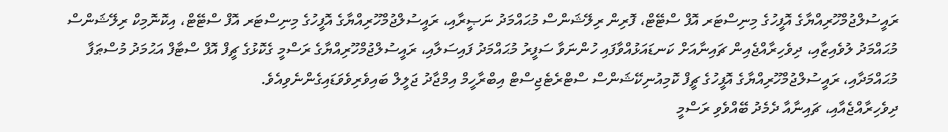ރައީސުލްޖުމްހޫރިއްޔާގެ އޮފީހުގެ މިނިސްޓަރ އޮފް ސްޓޭޓް، ފޮރިން ރިލޭޝަންސް މުޙައްމަދު ނަޞީރާއި، ރައީސުލްޖުމްހޫރިއްޔާގެ އޮފީހުގެ މިނިސްޓަރ އޮފް ސްޓޭޓް، އިކޮނޮމިކް ރިލޭޝަންސް މުޙައްމަދު ލުވެއިޒާއި، ދިވެހިރާއްޖެއިން ޗައިނާއަށް ކަނޑައަޅުއްވާފައި ހުންނަވާ ސަފީރު މުޙައްމަދު ފައިސަލާއި، ރައީސުލްޖުމްހޫރިއްޔާގެ ރަސްމީ ގެކޮޅުގެ ޗީފް އޮފް ސްޓާފް އަޙުމަދު މުސްޠަފާ މުޙައްމަދާއި، ރައީސުލްޖުމްހޫރިއްޔާގެ އޮފީހުގެ ޗީފް ކޮމިއުނިކޭޝަންސް ސްޓްރެޓެޖިސްޓް އިބްރާހީމް އިމްޖާދު ޖަލީލް ބައިވެރިވެވަޑައިގެންނެވިއެވެ.
ދިވެހިރާއްޖެއާއި، ޗައިނާއާ ދެމެދު ބޭއްވެވި ރަސްމީ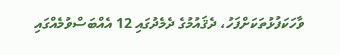ވާހަކަފުޅުތަކަށްފަހު، ދެޤައުމުގެ ދެމެދުގައި 12 އެއްބަސްވުމެއްގައި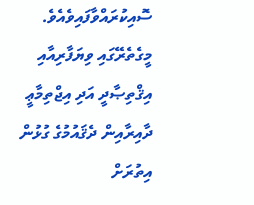ސޮއިކުރައްވާފައިވެއެވެ. މީގެތެރޭގައި ވިޔަފާރިއާއި އިޤްތިޞާދީ އަދި އިޖްތިމާޢީ ދާއިރާއިން ދެޤައުމުގެ ގުޅުން އިތުރަށް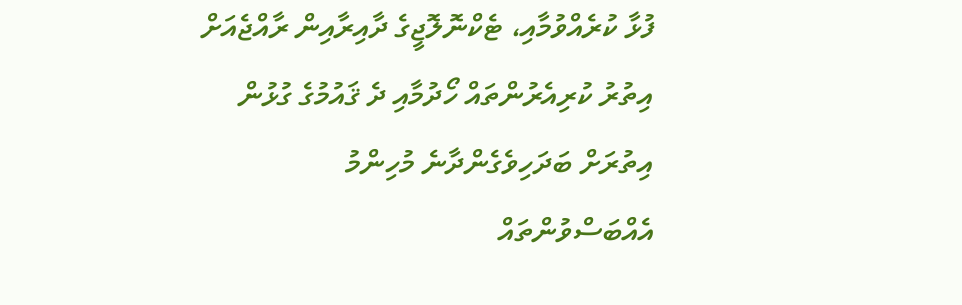ފުޅާ ކުރެއްވުމާއި، ޓެކްނޮލޮޖީގެ ދާއިރާއިން ރާއްޖެއަށް އިތުރު ކުރިއެރުންތައް ހޯދުމާއި ދެ ޤައުމުގެ ގުޅުން އިތުރަށް ބަދަހިވެގެންދާނެ މުހިންމު އެއްބަސްވުންތައް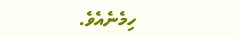ހިމެނެއެވެ.